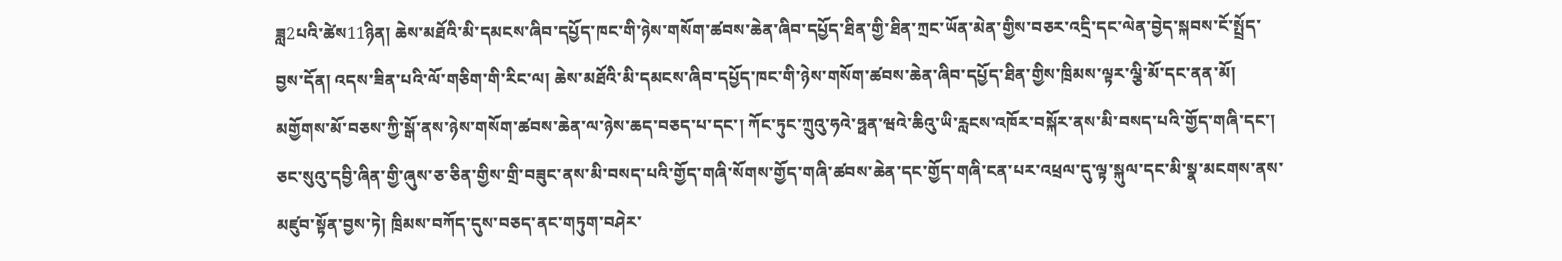ཟླ2པའི་ཚེས11ཉིན། ཆེས་མཐོའི་མི་དམངས་ཞིབ་དཔྱོད་ཁང་གི་ཉེས་གསོག་ཚབས་ཆེན་ཞིབ་དཔྱོད་ཐིན་གྱི་ཐིན་ཀྲང་ཡོན་མེན་གྱིས་བཅར་འདྲི་དང་ལེན་བྱེད་སྐབས་ངོ་སྤྲོད་བྱས་དོན། འདས་ཟིན་པའི་ལོ་གཅིག་གི་རིང་ལ། ཆེས་མཐོའི་མི་དམངས་ཞིབ་དཔྱོད་ཁང་གི་ཉེས་གསོག་ཚབས་ཆེན་ཞིབ་དཔྱོད་ཐིན་གྱིས་ཁྲིམས་ལྟར་ལྕི་མོ་དང་ནན་མོ། མགྱོགས་མོ་བཅས་ཀྱི་སྒོ་ནས་ཉེས་གསོག་ཚབས་ཆེན་ལ་ཉེས་ཆད་བཅད་པ་དང་། ཀོང་ཏུང་ཀྲུའུ་ཧའེ་ཧྥན་ཝའེ་ཆིའུ་ཡི་རླངས་འཁོར་བསྐོར་ནས་མི་བསད་པའི་གྱོད་གཞི་དང་། ཅང་སུའུ་དབྱི་ཞིན་གྱི་ཞུས་ཅ་ཅིན་གྱིས་གྲི་བཟུང་ནས་མི་བསད་པའི་གྱོད་གཞི་སོགས་གྱོད་གཞི་ཚབས་ཆེན་དང་གྱོད་གཞི་ངན་པར་འཕྲལ་དུ་ལྟ་སྐུལ་དང་མི་སྣ་མངགས་ནས་མཛུབ་སྟོན་བྱས་ཏེ། ཁྲིམས་བཀོད་དུས་བཅད་ནང་གཏུག་བཤེར་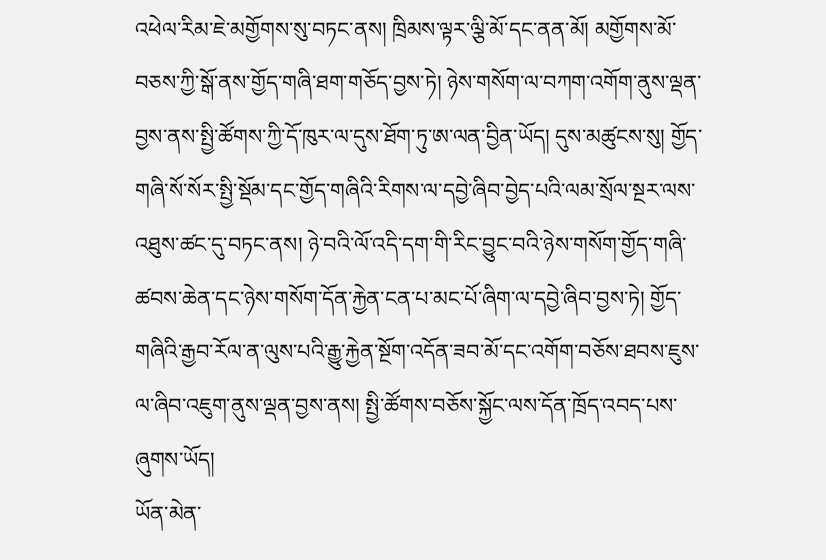འཕེལ་རིམ་ཇེ་མགྱོགས་སུ་བཏང་ནས། ཁྲིམས་ལྟར་ལྕི་མོ་དང་ནན་མོ། མགྱོགས་མོ་བཅས་ཀྱི་སྒོ་ནས་གྱོད་གཞི་ཐག་གཅོད་བྱས་ཏེ། ཉེས་གསོག་ལ་བཀག་འགོག་ནུས་ལྡན་བྱས་ནས་སྤྱི་ཚོགས་ཀྱི་དོ་ཁུར་ལ་དུས་ཐོག་ཏུ་ཨ་ལན་བྱིན་ཡོད། དུས་མཚུངས་སུ། གྱོད་གཞི་སོ་སོར་སྤྱི་སྡོམ་དང་གྱོད་གཞིའི་རིགས་ལ་དབྱེ་ཞིབ་བྱེད་པའི་ལམ་སྲོལ་སྔར་ལས་འཐུས་ཚང་དུ་བཏང་ནས། ཉེ་བའི་ལོ་འདི་དག་གི་རིང་བྱུང་བའི་ཉེས་གསོག་གྱོད་གཞི་ཚབས་ཆེན་དང་ཉེས་གསོག་དོན་རྐྱེན་ངན་པ་མང་པོ་ཞིག་ལ་དབྱེ་ཞིབ་བྱས་ཏེ། གྱོད་གཞིའི་རྒྱབ་རོལ་ན་ལུས་པའི་རྒྱུ་རྐྱེན་སྔོག་འདོན་ཟབ་མོ་དང་འགོག་བཅོས་ཐབས་ཇུས་ལ་ཞིབ་འཇུག་ནུས་ལྡན་བྱས་ནས། སྤྱི་ཚོགས་བཅོས་སྐྱོང་ལས་དོན་ཁྲོད་འབད་པས་ཞུགས་ཡོད།
ཡོན་མེན་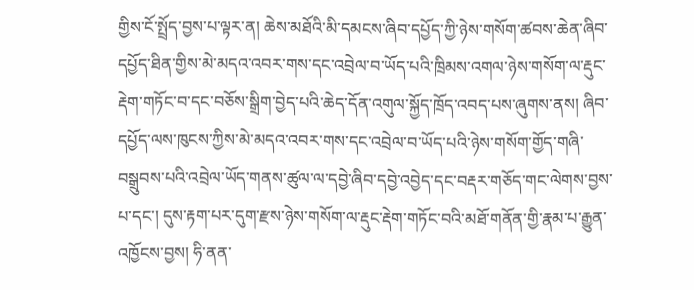གྱིས་ངོ་སྤྲོད་བྱས་པ་ལྟར་ན། ཆེས་མཐོའི་མི་དམངས་ཞིབ་དཔྱོད་ཀྱི་ཉེས་གསོག་ཚབས་ཆེན་ཞིབ་དཔྱོད་ཐིན་གྱིས་མེ་མདའ་འབར་གས་དང་འབྲེལ་བ་ཡོད་པའི་ཁྲིམས་འགལ་ཉེས་གསོག་ལ་རྡུང་རྡེག་གཏོང་བ་དང་བཅོས་སྒྲིག་བྱེད་པའི་ཆེད་དོན་འགུལ་སྐྱོད་ཁྲོད་འབད་པས་ཞུགས་ནས། ཞིབ་དཔྱོད་ལས་ཁུངས་ཀྱིས་མེ་མདའ་འབར་གས་དང་འབྲེལ་བ་ཡོད་པའི་ཉེས་གསོག་གྱོད་གཞི་བསྒྲུབས་པའི་འབྲེལ་ཡོད་གནས་ཚུལ་ལ་དབྱེ་ཞིབ་དབྱེ་འབྱེད་དང་བརྡར་གཅོད་གང་ལེགས་བྱས་པ་དང་། དུས་རྟག་པར་དུག་རྫས་ཉེས་གསོག་ལ་རྡུང་རྡེག་གཏོང་བའི་མཐོ་གནོན་གྱི་རྣམ་པ་རྒྱུན་འཁྱོངས་བྱས། ཧི་ནན་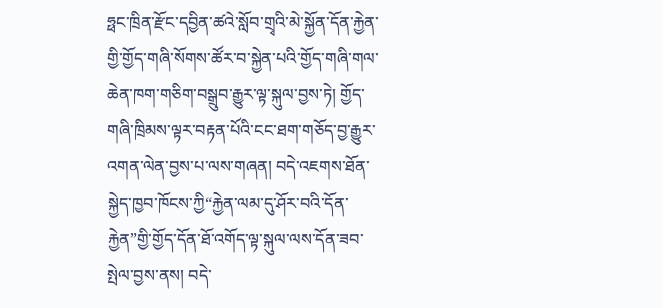ཧྥང་ཁྲིན་རྫོང་དབྱིན་ཚའེ་སློབ་གྲྭའི་མེ་སྐྱོན་དོན་རྐྱེན་གྱི་གྱོད་གཞི་སོགས་ཚོར་བ་སྐྱེན་པའི་གྱོད་གཞི་གལ་ཆེན་ཁག་གཅིག་བསྒྲུབ་རྒྱུར་ལྟ་སྐུལ་བྱས་ཏེ། གྱོད་གཞི་ཁྲིམས་ལྟར་བརྟན་པོའི་ངང་ཐག་གཅོད་བྱ་རྒྱུར་འགན་ལེན་བྱས་པ་ལས་གཞན། བདེ་འཇགས་ཐོན་སྐྱེད་ཁྱབ་ཁོངས་ཀྱི“རྐྱེན་ལམ་དུ་ཤོར་བའི་དོན་རྐྱེན”གྱི་གྱོད་དོན་ཐོ་འགོད་ལྟ་སྐུལ་ལས་དོན་ཟབ་སྤེལ་བྱས་ནས། བདེ་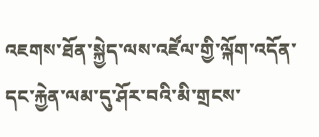འཇགས་ཐོན་སྐྱེད་ལས་འཛོལ་གྱི་ལྐོག་འདོན་དང་རྐྱེན་ལམ་དུ་ཤོར་བའི་མི་གྲངས་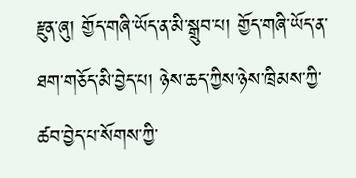རྫུན་ཞུ། གྱོད་གཞི་ཡོད་ན་མི་སྒྲུབ་པ། གྱོད་གཞི་ཡོད་ན་ཐག་གཅོད་མི་བྱེད་པ། ཉེས་ཆད་ཀྱིས་ཉེས་ཁྲིམས་ཀྱི་ཚབ་བྱེད་པ་སོགས་ཀྱི་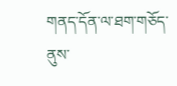གནད་དོན་ལ་ཐག་གཅོད་ནུས་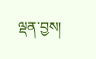ལྡན་བྱས།